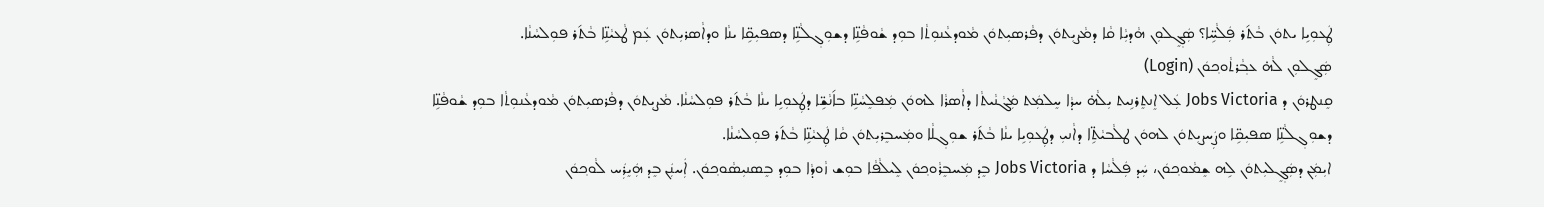ܛܲܥܘܼܝܹܐ ܝܬܘܿܢ ܒܵܬ݇ܪ ܦܲܠܵܚܹ̈ܐ؟ ܣܲܓ݂ܸܠܘܼܢ ܗܵܕܝܼܵܐ ܩܵܐ ܕܡܵܨܝܼܬܘܿܢ ܕܦܵܪܣܝܼܬܘܿܢ ܡܵܘܕܥܵܢܘܼܬܵܐ ܒܘܼܕ ܫܵܘܦܵܢܹ̈ܐ ܕܫܘܼܓ݂ܠܵܢܹ̈ܐ ܕܣܦܝܼܩܹ̈ܐ ܝܢܵܐ ܘܕܐܵܣܪܝܼܬܘܿܢ ܥܲܡ ܛܵܥܝܵܢܹ̈ܐ ܒܵܬ݇ܪ ܦܘܼܠܚܵܢܵܐ.
ܣܲܓܸܠܘܼܢ ܠܵܗ̇ ܥܒ݂ܵܪܬܵܘܟ݂ܘܿܢ (Login)
ܩܸܢܛܪܘܿܢ ܕ Jobs Victoria ܥܲܠ ܐܸܢܬܸܪܢܹܝܬ ܝܼܠܵܗ̇ ܚܕܵܐ ܚܸܠܡܲܬ ܡܲܓܵܢܵܝܬܵܐ ܕܐܵܣܪܵܐ ܠܗܘܿܢ ܡܲܦܠܸܚܵܢܹ̈ܐ ܒܐ݇ܢܵܫܹ̈ܐ ܕܛܲܥܘܼܝܹܐ ܝܢܵܐ ܒܵܬ݇ܪ ܦܘܼܠܚܵܢܵܐ. ܡܵܨܝܼܬܘܿܢ ܕܦܵܪܣܝܼܬܘܿܢ ܡܵܘܕܥܵܢܘܼܬܵܐ ܒܘܼܕ ܫܵܘܦܵܢܹ̈ܐ ܕܫܘܼܓ݂ܠܵܢܹ̈ܐ ܣܦܝܼܩܹ̈ܐ ܘܨܲܚܨܝܼܬܘܿܢ ܠܗܘܿܢ ܛܠܵܒܝܵܬܹ̈ܐ ܕܐܵܢܝܼ ܕܛܲܥܘܼܝܹܐ ܝܢܵܐ ܒܵܬ݇ܪ ܫܘܼܓ݂ܠܵܐ ܘܡܲܚܒܸܪܝܼܬܘܿܢ ܩܵܐ ܛܲܥܝܵܢܹ̈ܐ ܒܵܬ݇ܪ ܦܘܼܠܚܵܢܵܐ.
ܐܝܼܡܲܢ ܕܣܲܓ݂ܸܠܝܼܬܘܿܢ ܠܹܗ ܫܸܡܵܘܟ݂ܘܿܢ، ܚܲܕ ܦܲܠܵܚܵܐ ܕ Jobs Victoria ܒܸܕ ܡܲܚܒܸܪܵܘܟ݂ܘܿܢ ܠܸܝܠܵܦܵܐ ܒܘܼܫ ܙܵܘܕܵܐ ܒܘܼܕ ܒܸܣܢܝܼܣܵܘܟ݂ܘܿܢ. ܐܲܚܢܲܢ ܒܸܕ ܗܲܝܸܪܲܚ ܠܵܘܟ݂ܘܿܢ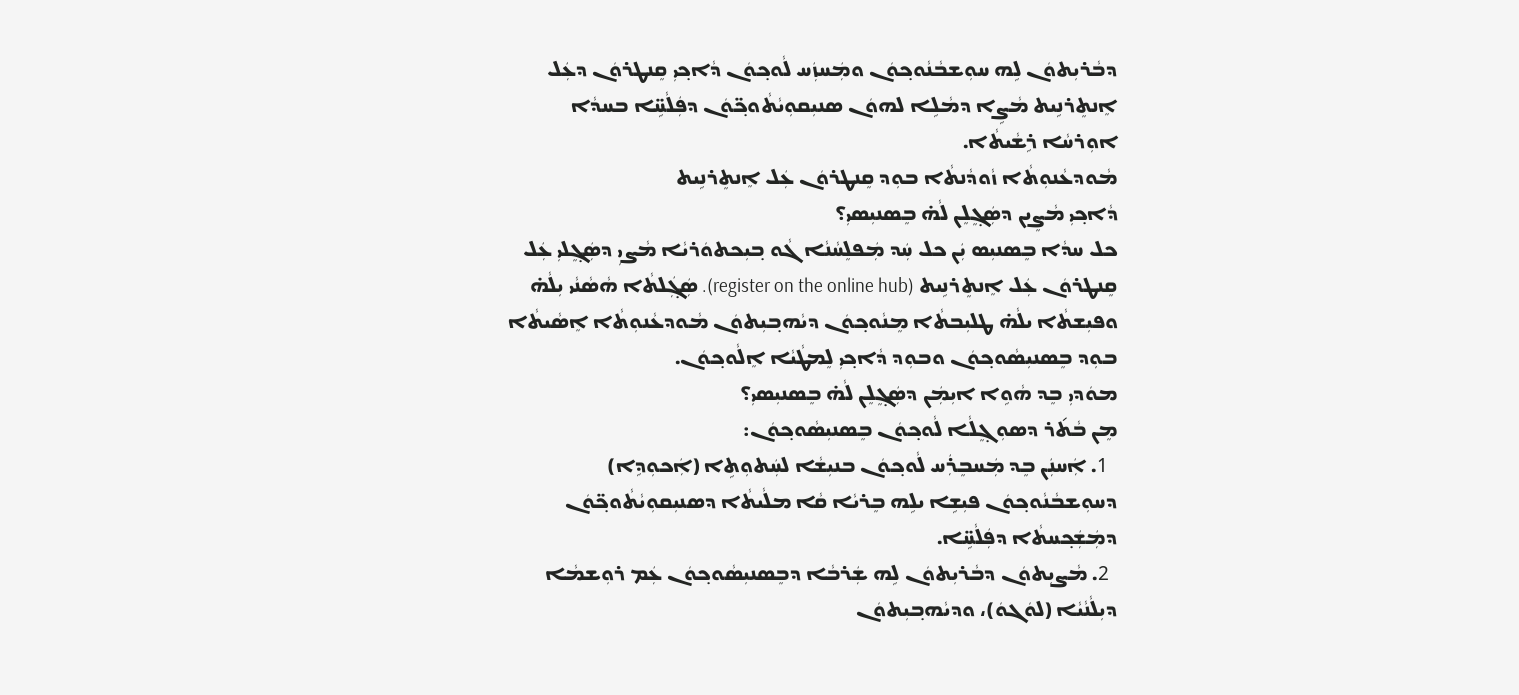ܕܒܵܪܝܼܬܘܿܢ ܠܹܗ ܚܘܼܫܒܵܢܵܘܟ݂ܘܿܢ ܘܡܲܚܙܲܚ ܠܵܘܟ݂ܘܿܢ ܕܵܐܟ݂ܝܼ ܩܸܢܛܪܘܿܢ ܕܥܲܠ ܐܸܢܬܸܪܢܹܝܬ ܡܵܨܹܐ ܕܡܵܠܹܐ ܠܗܘܿܢ ܣܢܝܼܩܘܼܝܵܬܵܘܟ݂̈ܘܿܢ ܕܦܲܠܵܚܹ̈ܐ ܒܚܕܵܐ ܐܘܼܪܚܵܐ ܪܹܫܵܝܬܵܐ.
ܡܵܘܕܥܵܢܘܼܬܵܐ ܙܵܘܕܵܢܬܵܐ ܒܘܼܕ ܩܸܢܛܪܘܿܢ ܥܲܠ ܐܸܢܬܸܪܢܹܝܬ
ܕܵܐܟ݂ܝܼ ܡܵܨܸܝܢ ܕܣܲܓ݂ܸܠܸܢ ܠܵܗ̇ ܒܸܣܢܝܼܣܝܼ؟
ܟܠ ܚܕܵܐ ܒܸܣܢܝܼܣ ܝܲܢ ܟܠ ܚܲܕ ܡܲܦܠܸܚܵܢܵܐ ܓܵܘ ܒ݂ܝܼܟܬܘܿܪܝܵܐ ܡܵܨܝܼ ܕܣܲܓ݂ܸܠܝܼ ܥܲܠ ܩܸܢܛܪܘܿܢ ܥܲܠ ܐܸܢܬܸܪܢܹܝܬ (register on the online hub). ܣܲܓ݂ܲܠܬܵܐ ܗܵܣܵܢܵܝ ܝܼܠܵܗ̇ ܘܦܝܼܫܬܵܐ ܝܠܵܗ̇ ܛܠܝܼܒܬܵܐ ܡܸܢܵܘܟ݂ܘܿܢ ܕܝܵܗܒ݂ܝܼܬܘܿܢ ܡܵܘܕܥܵܢܘܼܬܵܐ ܐܸܣܵܝܬܵܐ ܒܘܼܕ ܒܸܣܢܝܼܣܵܘܟ݂ܘܿܢ ܘܒܘܼܕ ܕܵܐܟ݂ܝܼ ܠܸܡܛܵܝܵܐ ܐܸܠܵܘܟ݂ܘܿܢ.
ܡܘܿܕܝܼ ܒܸܕ ܗܵܘܹܐ ܐܝܼܡܲܢ ܕܣܲܓ݂ܸܠܸܢ ܠܵܗ̇ ܒܸܣܢܝܼܣܝܼ؟
ܡܸܢ ܒܵܬ݇ܪ ܕܣܘܼܓ݂ܸܠܵܐ ܠܵܘܟ݂ܘܿܢ ܒܸܣܢܝܼܣܵܘܟ݂ܘܿܢ:
  1. ܐܲܚܢܲܢ ܒܸܕ ܡܲܚܒܸܪܲܚ ܠܵܘܟ݂ܘܿܢ ܒܢܝܼܫܵܐ ܠܚܲܬܘܼܬܹܐ (ܐܲܟܘܼܕܹܐ) ܕܚܘܼܫܒܵܢܵܘܟ݂ܘܿܢ ܦܝܼܫܹܐ ܝܠܹܗ ܒܸܪܝܵܐ ܩܵܐ ܡܠܵܝܬܵܐ ܕܣܢܝܼܩܘܼܝܵܬܵܘܟ݂̈ܘܿܢ ܕܡܲܫܲܟ݂ܚܬܵܐ ܕܦܲܠܵܚܹ̈ܐ.
  2. ܡܵܨܝܼܬܘܿܢ ܕܒܵܪܝܼܬܘܿܢ ܠܹܗ ܫܲܪܒܵܐ ܕܒܸܣܢܝܼܣܵܘܟ݂ܘܿܢ ܥܲܡ ܪܘܼܫܡܵܐ ܕܝܼܠܵܢܵܝܵܐ (ܠܘܿܓܘܿ)، ܘܕܝܵܗܒ݂ܝܼܬܘܿܢ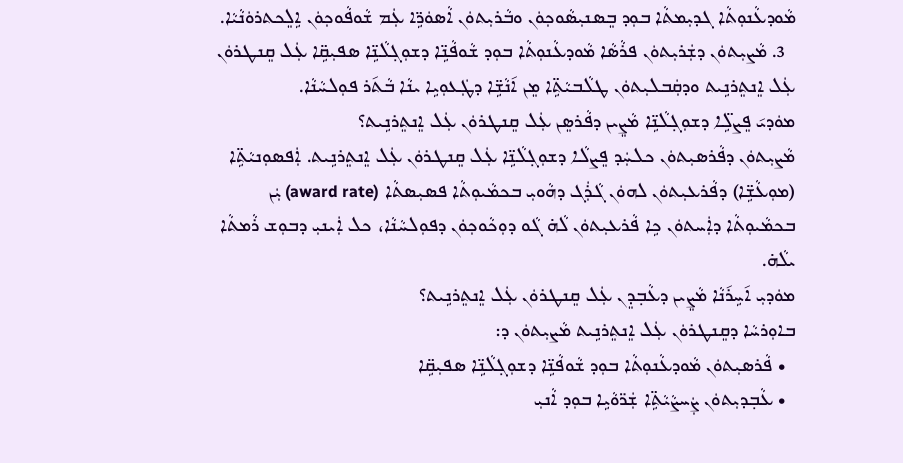ܡܵܘܕܥܵܢܘܼܬܵܐ ܓܕܝܼܡܬܵܐ ܒܘܼܕ ܒܸܣܢܝܼܣܵܘܟ݂ܘܿܢ ܘܒܵܪܝܼܬܘܿܢ ܐܵܣܘܿܪܹ̈ܐ ܥܲܡ ܫܵܘܦܵܘܟ݂ܘܿܢ ܐܹܠܸܟܬܪܘܿܢܵܝܵܐ.
  3. ܡܵܨܝܼܬܘܿܢ ܕܫܲܪܝܼܬܘܿܢ ܦܪܵܣܵܐ ܡܵܘܕܥܵܢܘܼܬܵܐ ܒܘܼܕ ܫܵܘܦܵܢܹ̈ܐ ܕܫܘܼܓ݂ܠܵܢܹ̈ܐ ܣܦܝܼܩܹ̈ܐ ܥܲܠ ܩܸܢܛܪܘܿܢ ܥܲܠ ܐܸܢܬܸܪܢܹܝܬ ܘܕܩܲܒܠܝܼܬܘܿܢ ܛܠܵܒܝܵܬܹ̈ܐ ܡܸܢ ܐ݇ܢܵܫܹ̈ܐ ܕܛܲܥܘܼܝܹܐ ܝܢܵܐ ܒܵܬ݇ܪ ܦܘܼܠܚܵܢܵܐ.
ܡܘܿܕܝ݇ ܦܸܨܠܹ̈ܐ ܕܫܘܼܓ݂ܠܵܢܹ̈ܐ ܡܵܨܸܝܢ ܕܦܵܪܣܸܢ ܥܲܠ ܩܸܢܛܪܘܿܢ ܥܲܠ ܐܸܢܬܸܪܢܹܝܬ؟
ܡܵܨܝܼܬܘܿܢ ܕܦܵܪܣܝܼܬܘܿܢ ܟܠܚܲܕ ܦܸܨܠܵܐ ܕܫܘܼܓ݂ܠܵܢܹ̈ܐ ܥܲܠ ܩܸܢܛܪܘܿܢ ܥܲܠ ܐܸܢܬܸܪܢܹܝܬ. ܐܲܦܣܘܼܢܝܵܬܹ̈ܐ (ܡܘܼܥܵܫܹ̈ܐ) ܕܦܵܪܥܝܼܬܘܿܢ ܠܗܘܿܢ ܓܵܪܲܓ ܕܗܵܘܝܼ ܒܟܡܵܝܘܼܬܵܐ ܦܣܝܼܣܬܵܐ (award rate) ܝܲܢ ܒܟܡܵܝܘܼܬܵܐ ܕܐܲܚܬܘܿܢ ܟܹܐ ܦܵܪܥܝܼܬܘܿܢ ܠܵܗ̇ ܓܵܘ ܕܘܼܟܵܘܟ݂ܘܿܢ ܕܦܘܼܠܚܵܢܵܐ، ܟܠ ܐܲܝܢܝܼ ܕܒܘܼܫ ܪܵܡܬܵܐ ܝܠܵܗ̇.
ܡܘܿܕܝܼ ܐ݇ܚܹܪ݇ܢܵܐ ܡܵܨܸܝܢ ܕܥܵܒ݂ܕܸܢ ܥܲܠ ܩܸܢܛܪܘܿܢ ܥܲܠ ܐܸܢܬܸܪܢܹܝܬ؟
ܒܐܘܼܪܚܵܐ ܕܩܸܢܛܪܘܿܢ ܥܲܠ ܐܸܢܬܸܪܢܹܝܬ ܡܵܨܝܼܬܘܿܢ ܕ:
  • ܦܵܪܣܝܼܬܘܿܢ ܡܵܘܕܥܵܢܘܼܬܵܐ ܒܘܼܕ ܫܵܘܦܵܢܹ̈ܐ ܕܫܘܼܓ݂ܠܵܢܹ̈ܐ ܣܦܝܼܩܹ̈ܐ
  • ܥܵܒ݂ܕܝܼܬܘܿܢ ܨܲܚܨܵܝܵܬܹ̈ܐ ܫܲܪ̈ܘܵܝܹܐ ܒܘܼܕ ܐܵܢܝܼ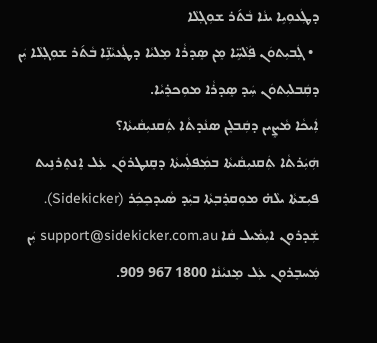ܕܛܲܥܘܼܝܹܐ ܝܢܵܐ ܒܵܬ݇ܪ ܫܘܼܓ݂ܠܵܐ
  • ܓܲܒܝܼܬܘܿܢ ܦܲܠܵܚܹ̈ܐ ܡܸܢ ܣܸܕܪܵܐ ܡܸܠܝܵܐ ܕܛܲܥܝܵܢܹ̈ܐ ܒܵܬ݇ܪ ܫܘܼܓ݂ܠܵܐ ܝܲܢ ܕܩܲܒܠܝܼܬܘܿܢ ܚܲܕ ܣܸܕܪܵܐ ܡܘܼܟܪܸܝܵܐ.
ܐܲܝܟܵܐ ܡܵܨܸܝܢ ܕܩܲܒܠܸܢ ܣܢܵܕܬܵܐ ܬܲܩܢܝܼܩܵܝܬܵܐ؟
ܗܲܝܲܪܬܵܐ ܬܲܩܢܝܼܩܵܝܬܵܐ ܒܡܲܦܠܲܚܬܵܐ ܕܩܸܢܛܪܘܿܢ ܥܲܠ ܐܸܢܬܸܪܢܹܝܬ ܦܝܼܫܬܵܐ ܝܠܵܗ̇ ܡܘܼܩܪܸܒ݂ܬܵܐ ܒܝܲܕ ܣܵܝܕܟܸܟܲܪ (Sidekicker).
ܫܲܕܪܘܼܢ ܐܝܼܡܵܝܠ ܩܵܐ support@sidekicker.com.au ܝܲܢ ܡܲܚܒܸܪܘܼܢ ܥܲܠ ܡܸܢܝܵܢܵܐ 1800 967 909.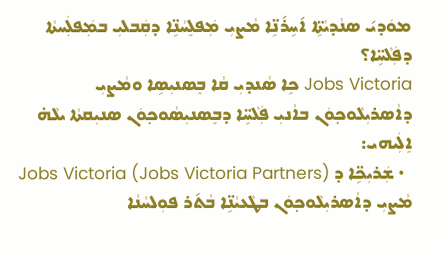ܡܘܿܕܝ݇ ܣܢܵܕܝܵܬܹ̈ܐ ܐ݇ܚܹܪ݇ܢܹ̈ܐ ܡܵܨܝܼ ܡܲܦܠܸܚܵܢܹ̈ܐ ܕܩܲܒܠܝܼ ܒܡܲܦܠܲܚܬܵܐ ܕܦܲܠܵܚܹ̈ܐ؟
Jobs Victoria ܟܹܐ ܣܵܢܕܝܼ ܩܵܐ ܒܸܣܢܝܼܣܹܐ ܘܡܵܨܝܼ ܕܐܵܣܪܝܼܠܵܘܟ݂ܘܿܢ ܒܐܵܢܝܼ ܦܲܠܵܚܹ̈ܐ ܕܒܸܣܢܝܼܣܵܘܟ݂ܘܿܢ ܣܢܝܼܩܬܵܐ ܝܠܵܗ̇ ܐܸܠܲܝܗܝ:
  • ܫܲܪܝܼܟܹ̈ܐ ܕ Jobs Victoria (Jobs Victoria Partners) ܡܵܨܝܼ ܕܐܵܣܪܝܼܠܵܘܟ݂ܘܿܢ ܒܛܵܥܝܵܢܹ̈ܐ ܒܵܬ݇ܪ ܦܘܼܠܚܵܢܵܐ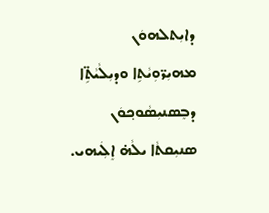ܕܐܝܼܬܠܗܘܿܢ ܡܗܝܼܪ̈ܘܼܝܵܬܹܐ ܘܕܝܼܠܵܝܵܬܹ̈ܐ ܕܒܸܣܢܝܼܣܵܘܟ݂ܘܿܢ ܣܢܝܼܩܬܵܐ ܝܠܵܗ̇ ܐܸܠܲܝܗܝ.